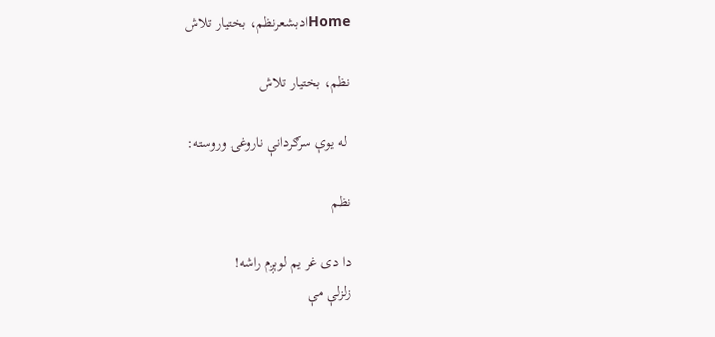Homeادبشعرنظم، بختیار تلاش

نظم، بختیار تلاش

 له یوې سرګردانې ناروغۍ وروسته:

نظم

دا دی غر یم لوېږم راشه!
زلزلې مې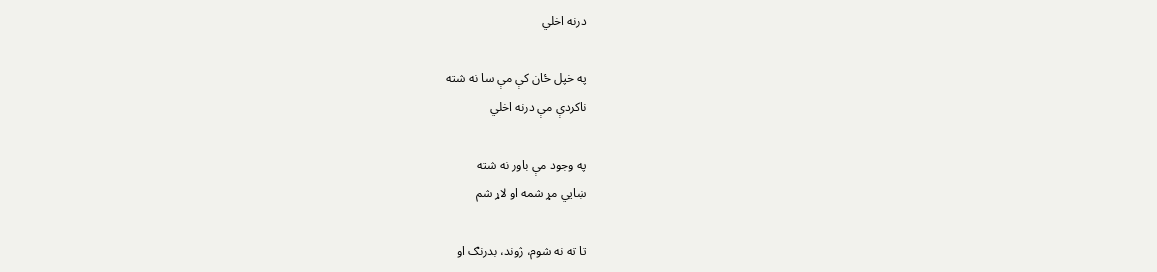درنه اخلي

په خپل ځان کې مې سا نه شته
ناکردې مې درنه اخلي

په وجود مې باور نه شته
ښايي مړ شمه او لاړ شم

تا ته نه شوم، ژوند، بدرنګ او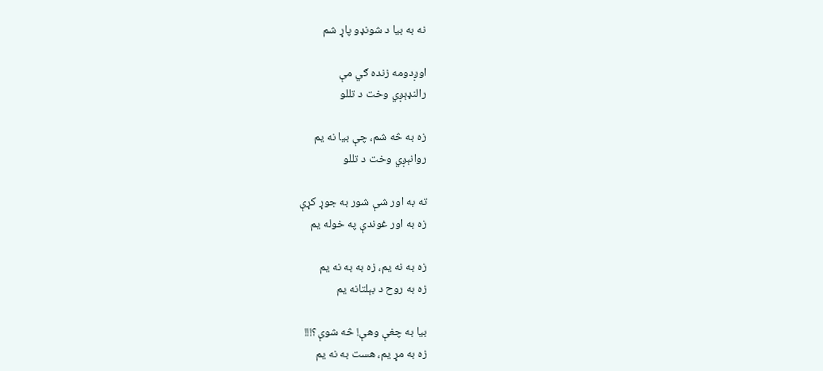نه به بیا د شونډو پاړ شم

اوږدومه زنده ګي مې
رالنډېږي وخت د تللو

زه به څه شم، چې بیا نه یم
روانېږي وخت د تللو

ته به اور شې شور به جوړ کړې
زه به اور غوندې په خوله یم

زه به نه یم، زه به به نه یم
زه به روح د بېلتانه یم

بیا به چغې وهې! څه شوې؟!!!
زه به مړ یم، هست به نه یم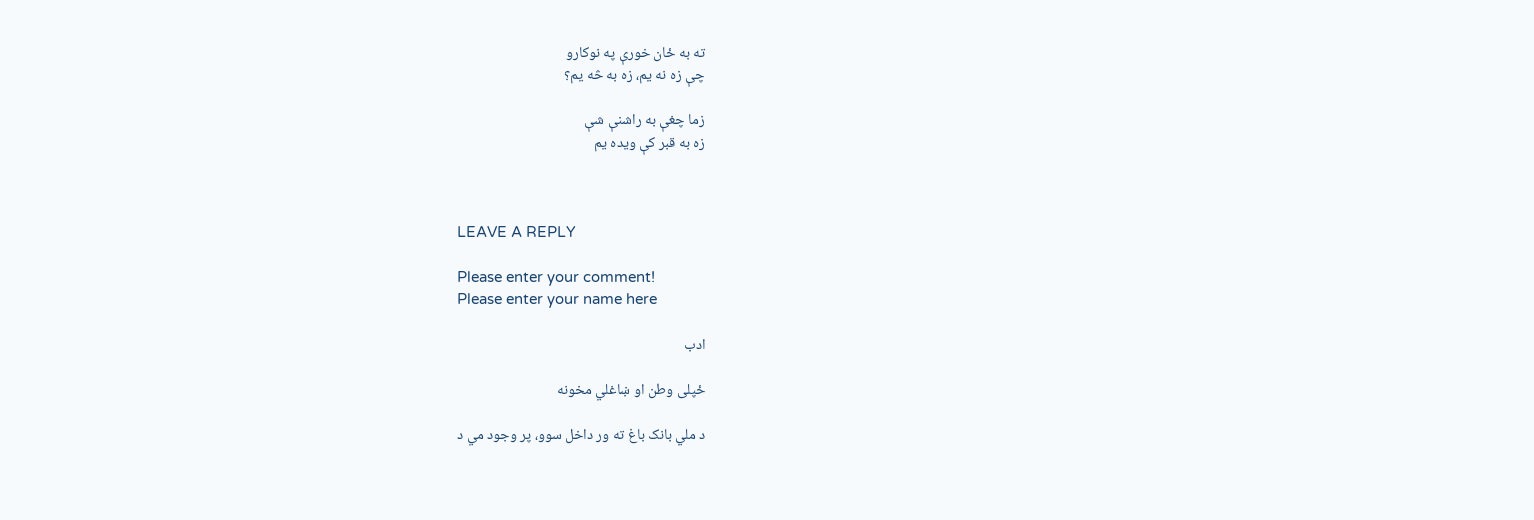ته به ځان خورې په نوکارو
چې زه نه یم، زه به څه یم؟

زما چغې به راشنې شې
زه به قبر کې ویده یم



LEAVE A REPLY

Please enter your comment!
Please enter your name here

ادب

ځپلی وطن او ښاغلي مخونه

د ملي بانک باغ ته ور داخل سوو، پر وجود مي د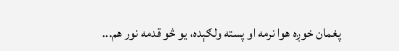پغمان خوږه هوا نرمه او پسته ولګېده، یو څو قدمه نور هم...